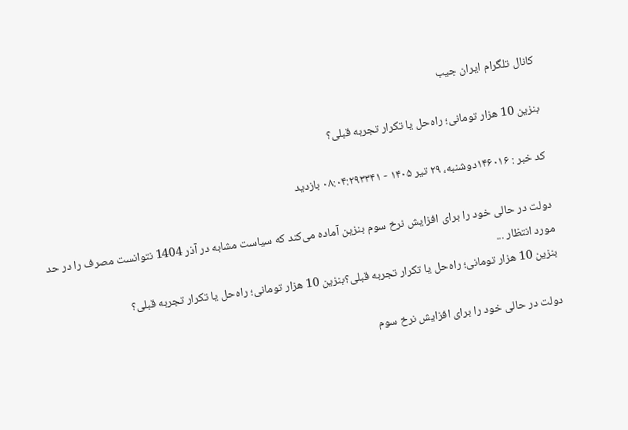کانال تلگرام ایران جیب

بنزین 10 هزار تومانی؛ راه‌حل یا تکرار تجربه قبلی؟

کد خبر : ۱۴۶۰۱۶دوشنبه، ۲۹ تیر ۱۴۰۵ - ۰۸:۰۴:۲۹۳۳۴۱ بازدید

دولت در حالی خود را برای افزایش نرخ سوم بنزین آماده می‌کند که سیاست مشابه در آذر 1404 نتوانست مصرف را در حد مورد انتظار ...
بنزین 10 هزار تومانی؛ راه‌حل یا تکرار تجربه قبلی؟بنزین 10 هزار تومانی؛ راه‌حل یا تکرار تجربه قبلی؟

دولت در حالی خود را برای افزایش نرخ سوم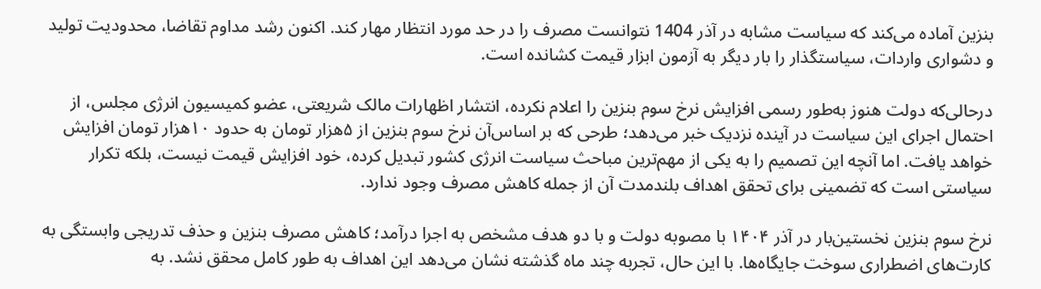بنزین آماده می‌کند که سیاست مشابه در آذر 1404 نتوانست مصرف را در حد مورد انتظار مهار کند. اکنون رشد مداوم تقاضا، محدودیت تولید و دشواری واردات، سیاستگذار را بار دیگر به آزمون ابزار قیمت کشانده است.

درحالی‌که دولت هنوز به‌طور رسمی افزایش نرخ سوم بنزین را اعلام نکرده، انتشار اظهارات مالک شریعتی، عضو کمیسیون انرژی مجلس، از احتمال اجرای این سیاست در آینده نزدیک خبر می‌دهد؛ طرحی که بر اساس‌آن نرخ سوم بنزین از ۵هزار تومان به حدود ۱۰هزار تومان افزایش خواهد یافت. اما آنچه این تصمیم را به یکی از مهم‌ترین مباحث سیاست انرژی کشور تبدیل کرده، خود افزایش قیمت نیست، بلکه تکرار سیاستی است که تضمینی برای تحقق اهداف بلندمدت آن از جمله کاهش مصرف وجود ندارد.

نرخ سوم بنزین نخستین‌بار در آذر ۱۴۰۴ با مصوبه دولت و با دو هدف مشخص به اجرا درآمد؛ کاهش مصرف بنزین و حذف تدریجی وابستگی به کارت‌های اضطراری سوخت جایگاه‌ها. با این حال، تجربه چند ماه گذشته نشان می‌دهد این اهداف به طور کامل محقق نشد. به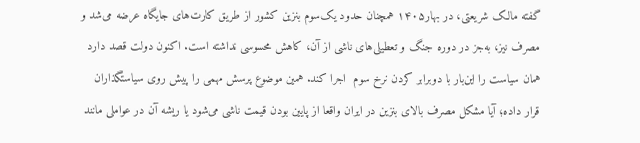گفته مالک شریعتی، در بهار۱۴۰۵ همچنان حدود یک‌سوم بنزین کشور از طریق کارت‌های جایگاه عرضه می‌شد و مصرف نیز، به‌جز در دوره جنگ و تعطیلی‌های ناشی از آن، کاهش محسوسی نداشته است. اکنون دولت قصد دارد همان سیاست را این‌بار با دوبرابر کردن نرخ سوم  اجرا کند. همین موضوع پرسش مهمی را پیش روی سیاستگذاران قرار داده؛ آیا مشکل مصرف بالای بنزین در ایران واقعا از پایین بودن قیمت ناشی می‌شود یا ریشه آن در عواملی مانند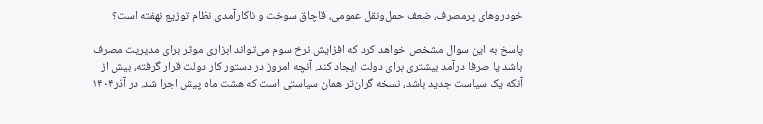خودروهای پرمصرف، ضعف حمل‌ونقل عمومی، قاچاق سوخت و ناکارآمدی نظام توزیع نهفته است؟

پاسخ به این سوال مشخص خواهد کرد که افزایش نرخ سوم می‌تواند ابزاری موثر برای مدیریت مصرف باشد یا صرفا درآمد بیشتری برای دولت ایجاد کند. آنچه امروز در دستور کار دولت قرار گرفته، بیش از آنکه یک سیاست جدید باشد، نسخه گران‌تر همان سیاستی است که هشت ماه پیش اجرا شد. در آذر۱۴۰۴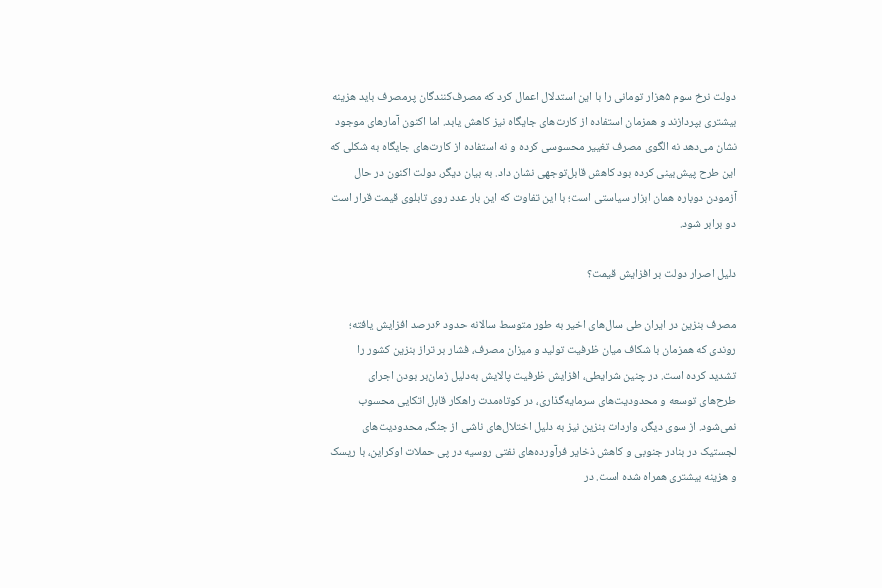دولت نرخ سوم ۵هزار تومانی را با این استدلال اعمال کرد که مصرف‌کنندگان پرمصرف باید هزینه بیشتری بپردازند و همزمان استفاده از کارت‌های جایگاه نیز کاهش یابد. اما اکنون آمارهای موجود نشان می‌دهد نه الگوی مصرف تغییر محسوسی کرده و نه استفاده از کارت‌های جایگاه به شکلی که این طرح پیش‌بینی کرده بود کاهش قابل‌توجهی نشان داد. به بیان دیگر، دولت اکنون در حال آزمودن دوباره همان ابزار سیاستی است؛ با این تفاوت که این بار عدد روی تابلوی قیمت قرار است دو برابر شود.

دلیل اصرار دولت بر افزایش قیمت؟

مصرف بنزین در ایران طی سال‌های اخیر به طور متوسط سالانه حدود ۶درصد افزایش یافته؛ روندی که همزمان با شکاف میان ظرفیت تولید و میزان مصرف، فشار بر تراز بنزین کشور را تشدید کرده است. در چنین شرایطی، افزایش ظرفیت پالایش به‌دلیل زمان‌بر بودن اجرای طرح‌های توسعه و محدودیت‌های سرمایه‌گذاری، در کوتاه‌مدت راهکار قابل اتکایی محسوب نمی‌شود. از سوی دیگر، واردات بنزین نیز به دلیل اختلال‌های ناشی از جنگ، محدودیت‌های لجستیک در بنادر جنوبی و کاهش ذخایر فرآورده‌های نفتی روسیه در پی حملات اوکراین، با ریسک و هزینه بیشتری همراه شده است. در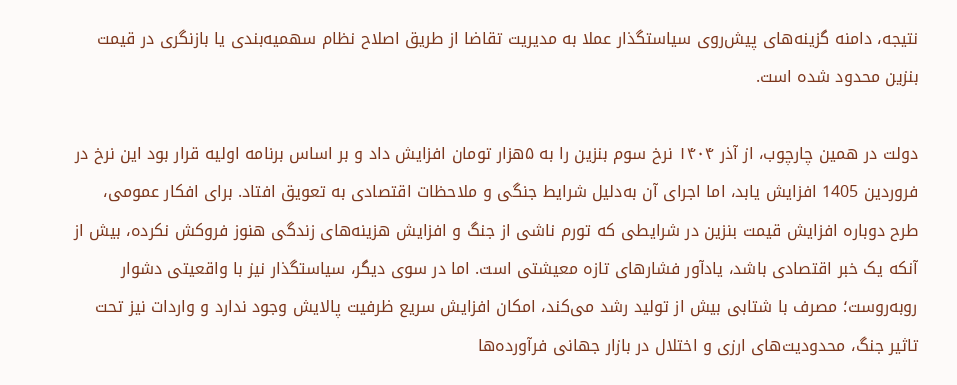نتیجه، دامنه گزینه‌های پیش‌روی سیاستگذار عملا به مدیریت تقاضا از طریق اصلاح نظام سهمیه‌بندی یا بازنگری در قیمت بنزین محدود شده است.

دولت در همین چارچوب، از آذر ۱۴۰۴ نرخ سوم بنزین را به ۵هزار تومان افزایش داد و بر اساس برنامه اولیه قرار بود این نرخ در فروردین 1405 افزایش یابد، اما اجرای آن به‌دلیل شرایط جنگی و ملاحظات اقتصادی به تعویق افتاد. برای افکار عمومی، طرح دوباره افزایش قیمت بنزین در شرایطی که تورم ناشی از جنگ و افزایش هزینه‌های زندگی هنوز فروکش نکرده، بیش از آنکه یک خبر اقتصادی باشد، یادآور فشارهای تازه معیشتی است. اما در سوی دیگر، سیاستگذار نیز با واقعیتی دشوار روبه‌روست؛ مصرف با شتابی بیش از تولید رشد می‌کند، امکان افزایش سریع ظرفیت پالایش وجود ندارد و واردات نیز تحت تاثیر جنگ، محدودیت‌های ارزی و اختلال در بازار جهانی فرآورده‌ها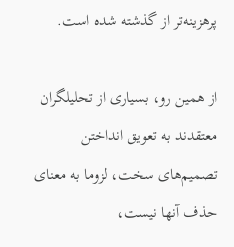پرهزینه‌تر از گذشته شده است.

از همین رو، بسیاری از تحلیلگران معتقدند به تعویق انداختن تصمیم‌های سخت، لزوما به معنای حذف آنها نیست،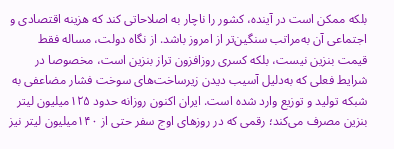بلکه ممکن است در آینده، کشور را ناچار به اصلاحاتی کند که هزینه اقتصادی و اجتماعی آن به‌مراتب سنگین‌تر از امروز باشد. از نگاه دولت، مساله فقط قیمت بنزین نیست، بلکه کسری روزافزون تراز بنزین است، مخصوصا در شرایط فعلی که به‌دلیل آسیب دیدن زیرساخت‌های سوخت فشار مضاعفی به شبکه تولید و توزیع وارد شده است. ایران اکنون روزانه حدود ۱۲۵‌میلیون لیتر بنزین مصرف می‌کند؛ رقمی که در روزهای اوج سفر حتی از ۱۴۰‌میلیون لیتر نیز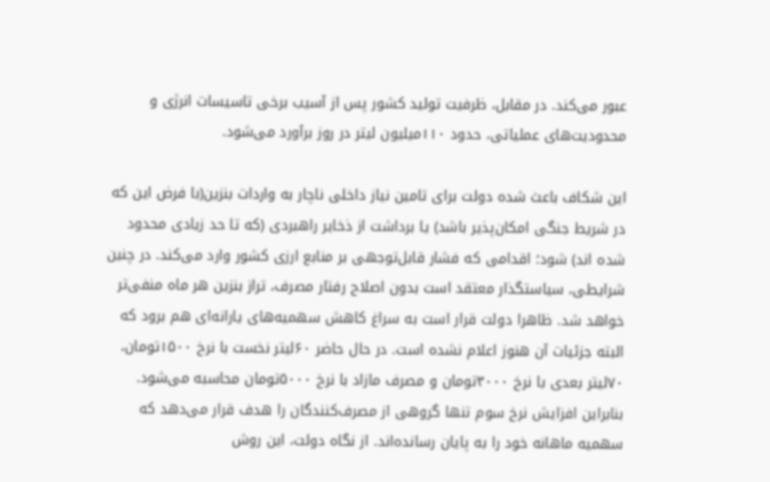عبور می‌کند. در مقابل، ظرفیت تولید کشور پس از آسیب برخی تاسیسات انرژی و محدودیت‌های عملیاتی، حدود ۱۱۰‌میلیون لیتر در روز برآورد می‌شود.

این شکاف باعث شده دولت برای تامین نیاز داخلی ناچار به واردات بنزین(با فرض این که در شریط جنگی امکان‌پذیر باشد) یا برداشت از ذخایر راهبردی (که تا حد زیادی محدود شده اند) شود؛ اقدامی که فشار قابل‌توجهی بر منابع ارزی کشور وارد می‌کند. در چنین شرایطی، سیاستگذار معتقد است بدون اصلاح رفتار مصرف، تراز بنزین هر ماه منفی‌تر خواهد شد. ظاهرا دولت قرار است به سراغ کاهش سهمیه‌های یارانه‌ای هم برود که البته جزئیات آن هنوز اعلام نشده است. در حال حاضر ۶۰لیتر نخست با نرخ ۱۵۰۰تومان، ۷۰لیتر بعدی با نرخ ۳۰۰۰تومان و مصرف مازاد با نرخ ۵۰۰۰تومان محاسبه می‌شود. بنابراین افزایش نرخ سوم تنها گروهی از مصرف‌کنندگان را هدف قرار می‌دهد که سهمیه ماهانه خود را به پایان رسانده‌اند. از نگاه دولت، این روش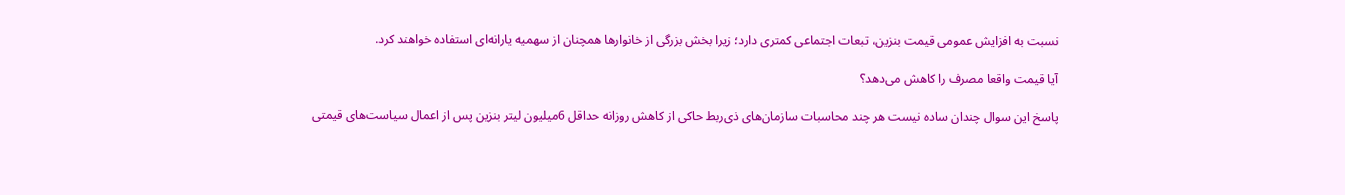نسبت به افزایش عمومی قیمت بنزین، تبعات اجتماعی کمتری دارد؛ زیرا بخش بزرگی از خانوارها همچنان از سهمیه یارانه‌ای استفاده خواهند کرد.

آیا قیمت واقعا مصرف را کاهش می‌دهد؟

پاسخ این سوال چندان ساده نیست هر چند محاسبات سازمان‌های ذی‌ربط حاکی از کاهش روزانه حداقل 6میلیون لیتر بنزین پس از اعمال سیاست‌های قیمتی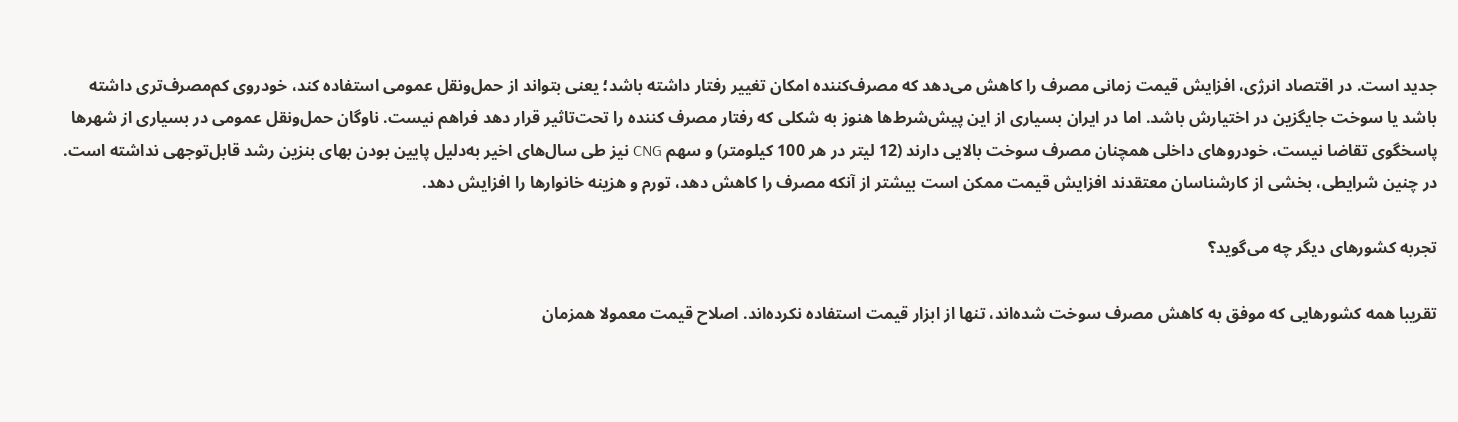جدید است. در اقتصاد انرژی، افزایش قیمت زمانی مصرف را کاهش می‌دهد که مصرف‌کننده امکان تغییر رفتار داشته باشد؛ یعنی بتواند از حمل‌ونقل عمومی استفاده کند، خودروی کم‌مصرف‌تری داشته باشد یا سوخت جایگزین در اختیارش باشد. اما در ایران بسیاری از این پیش‌شرط‌ها هنوز به شکلی که رفتار مصرف کننده را تحت‌تاثیر قرار دهد فراهم نیست. ناوگان حمل‌ونقل عمومی در بسیاری از شهرها پاسخگوی تقاضا نیست، خودروهای داخلی همچنان مصرف سوخت بالایی دارند (12 لیتر در هر 100 کیلومتر) و سهم CNG نیز طی سال‌های اخیر به‌دلیل پایین بودن بهای بنزین رشد قابل‌توجهی نداشته است. در چنین شرایطی، بخشی از کارشناسان معتقدند افزایش قیمت ممکن است بیشتر از آنکه مصرف را کاهش دهد، تورم و هزینه خانوارها را افزایش دهد.

تجربه کشورهای دیگر چه می‌گوید؟

تقریبا همه کشورهایی که موفق به کاهش مصرف سوخت شده‌اند، تنها از ابزار قیمت استفاده نکرده‌اند. اصلاح قیمت معمولا همزمان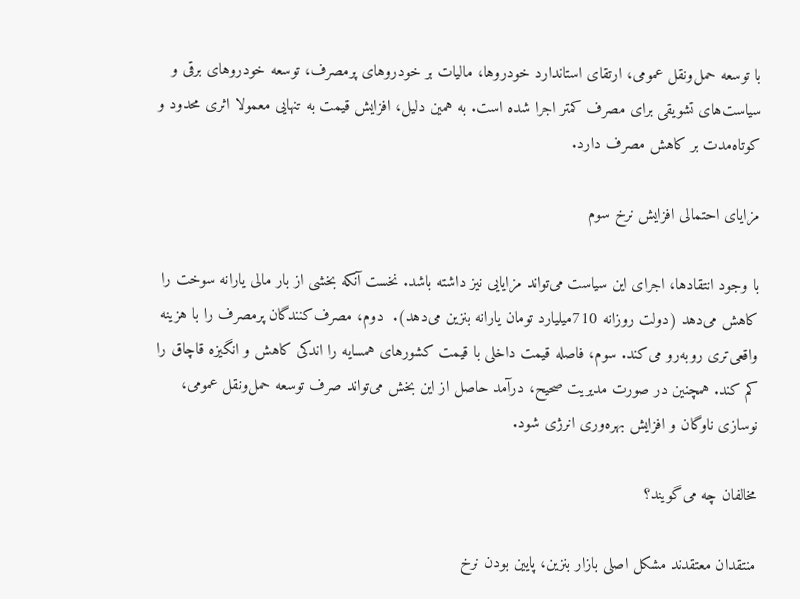با توسعه حمل‌ونقل عمومی، ارتقای استاندارد خودروها، مالیات بر خودروهای پرمصرف، توسعه خودروهای برقی و سیاست‌های تشویقی برای مصرف کمتر اجرا شده است. به همین دلیل، افزایش قیمت به تنهایی معمولا اثری محدود و کوتاه‌مدت بر کاهش مصرف دارد.

مزایای احتمالی افزایش نرخ سوم

با وجود انتقادها، اجرای این سیاست می‌تواند مزایایی نیز داشته باشد. نخست آنکه بخشی از بار مالی یارانه سوخت را کاهش می‌دهد (دولت روزانه 710میلیارد تومان یارانه بنزین می‌دهد).  دوم، مصرف‌کنندگان پرمصرف را با هزینه واقعی‌تری روبه‌رو می‌کند. سوم، فاصله قیمت داخلی با قیمت کشورهای همسایه را اندکی کاهش و انگیزه قاچاق را کم کند. همچنین در صورت مدیریت صحیح، درآمد حاصل از این بخش می‌تواند صرف توسعه حمل‌ونقل عمومی، نوسازی ناوگان و افزایش بهره‌وری انرژی شود.

مخالفان چه می‌گویند؟

منتقدان معتقدند مشکل اصلی بازار بنزین، پایین بودن نرخ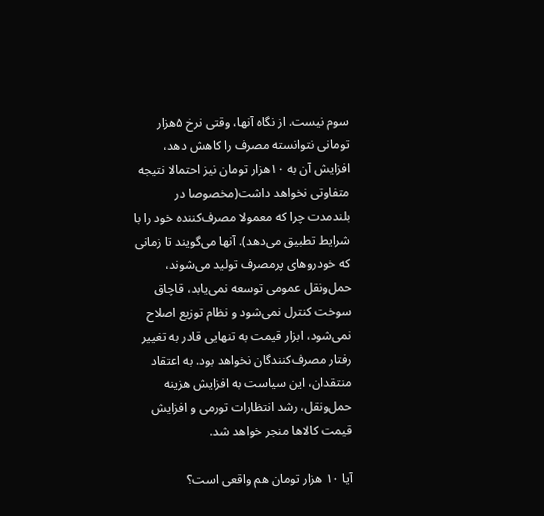سوم نیست. از نگاه آنها، وقتی نرخ ۵هزار تومانی نتوانسته مصرف را کاهش دهد، افزایش آن به ۱۰هزار تومان نیز احتمالا نتیجه متفاوتی نخواهد داشت(مخصوصا در بلندمدت چرا که معمولا مصرف‌کننده خود را با شرایط تطبیق می‌دهد). آنها می‌گویند تا زمانی که خودروهای پرمصرف تولید می‌شوند، حمل‌ونقل عمومی توسعه نمی‌یابد، قاچاق سوخت کنترل نمی‌شود و نظام توزیع اصلاح نمی‌شود، ابزار قیمت به تنهایی قادر به تغییر رفتار مصرف‌کنندگان نخواهد بود. به اعتقاد منتقدان، این سیاست به افزایش هزینه حمل‌ونقل، رشد انتظارات تورمی و افزایش قیمت کالاها منجر خواهد شد.

آیا ۱۰ هزار تومان هم واقعی است؟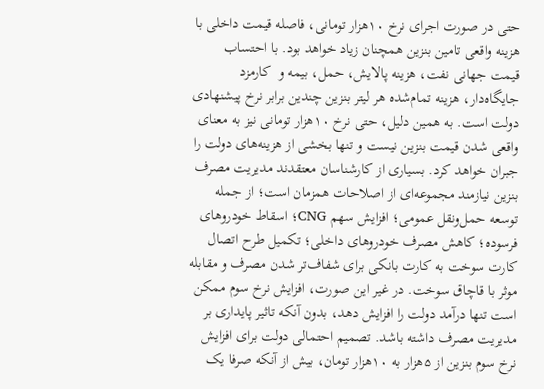حتی در صورت اجرای نرخ ۱۰هزار تومانی، فاصله قیمت داخلی با هزینه واقعی تامین بنزین همچنان زیاد خواهد بود. با احتساب قیمت جهانی نفت، هزینه پالایش، حمل، بیمه و  کارمزد جایگاه‌دار، هزینه تمام‌شده هر لیتر بنزین چندین برابر نرخ پیشنهادی دولت است. به همین دلیل، حتی نرخ ۱۰هزار تومانی نیز به معنای واقعی شدن قیمت بنزین نیست و تنها بخشی از هزینه‌های دولت را جبران خواهد کرد. بسیاری از کارشناسان معتقدند مدیریت مصرف بنزین نیازمند مجموعه‌ای از اصلاحات همزمان است؛ از جمله توسعه حمل‌ونقل عمومی؛ افزایش سهم CNG؛ اسقاط خودروهای فرسوده؛ کاهش مصرف خودروهای داخلی؛ تکمیل طرح اتصال کارت سوخت به کارت بانکی برای شفاف‌تر شدن مصرف و مقابله موثر با قاچاق سوخت. در غیر این صورت، افزایش نرخ سوم ممکن است تنها درآمد دولت را افزایش دهد، بدون آنکه تاثیر پایداری بر مدیریت مصرف داشته باشد. تصمیم احتمالی دولت برای افزایش نرخ سوم بنزین از ۵هزار به ۱۰هزار تومان، بیش از آنکه صرفا یک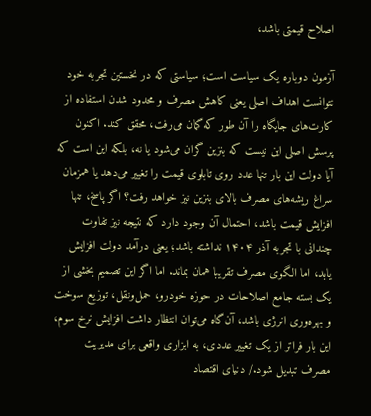اصلاح قیمتی باشد،

آزمون دوباره یک سیاست است؛ سیاستی که در نخستین تجربه خود نتوانست اهداف اصلی یعنی کاهش مصرف و محدود شدن استفاده از کارت‌های جایگاه را آن طور که گمان می‌رفت، محقق کند. اکنون پرسش اصلی این نیست که بنزین گران می‌شود یا نه، بلکه این است که آیا دولت این بار تنها عدد روی تابلوی قیمت را تغییر می‌دهد یا همزمان سراغ ریشه‌های مصرف بالای بنزین نیز خواهد رفت؟ اگر پاسخ، تنها افزایش قیمت باشد، احتمال آن وجود دارد که نتیجه نیز تفاوت چندانی با تجربه آذر ۱۴۰۴ نداشته باشد؛ یعنی درآمد دولت افزایش یابد، اما الگوی مصرف تقریبا همان بماند. اما اگر این تصمیم بخشی از یک بسته جامع اصلاحات در حوزه خودرو، حمل‌ونقل، توزیع سوخت و بهره‌وری انرژی باشد، آن‌گاه می‌توان انتظار داشت افزایش نرخ سوم، این بار فراتر از یک تغییر عددی، به ابزاری واقعی برای مدیریت مصرف تبدیل شود./ دنیای اقتصاد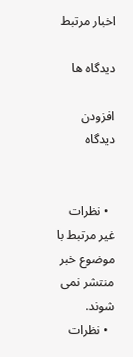اخبار مرتبط

دیدگاه ها

افزودن دیدگاه


  • نظرات غیر مرتبط با موضوع خبر منتشر نمی شوند.
  • نظرات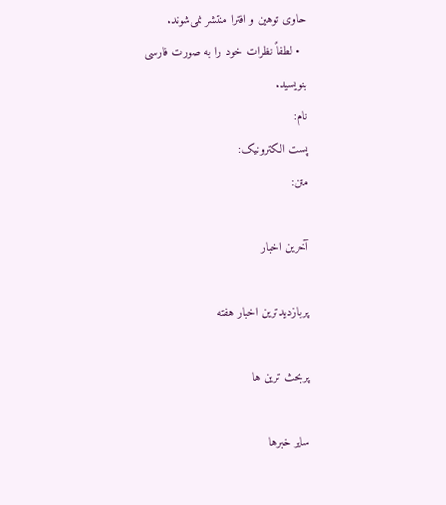حاوی توهین و افترا منتشر نمی‌شوند.
  • لطفاً نظرات خود را به صورت فارسی بنویسید.
نام:
پست الکترونیک:
متن:

آخرین اخبار

پربازدیدترین اخبار هفته

پربحث ترین ها

سایر خبرها